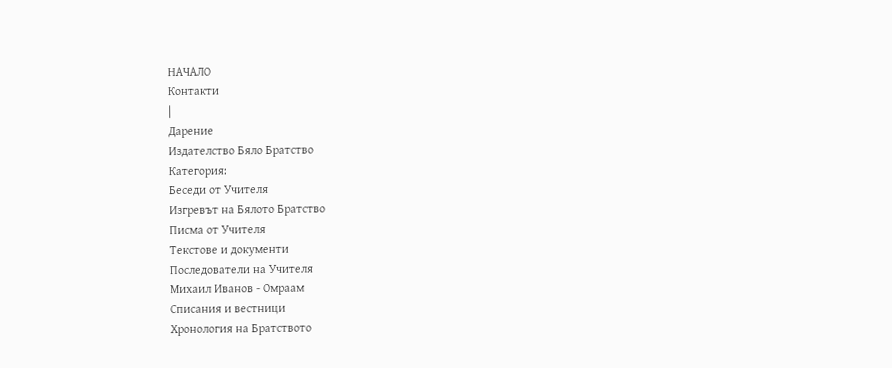НАЧАЛО
Контакти
|
Дарение
Издателство Бяло Братство
Категория:
Беседи от Учителя
Изгревът на Бялото Братство
Писма от Учителя
Текстове и документи
Последователи на Учителя
Михаил Иванов - Омраам
Списания и вестници
Хронология на Братството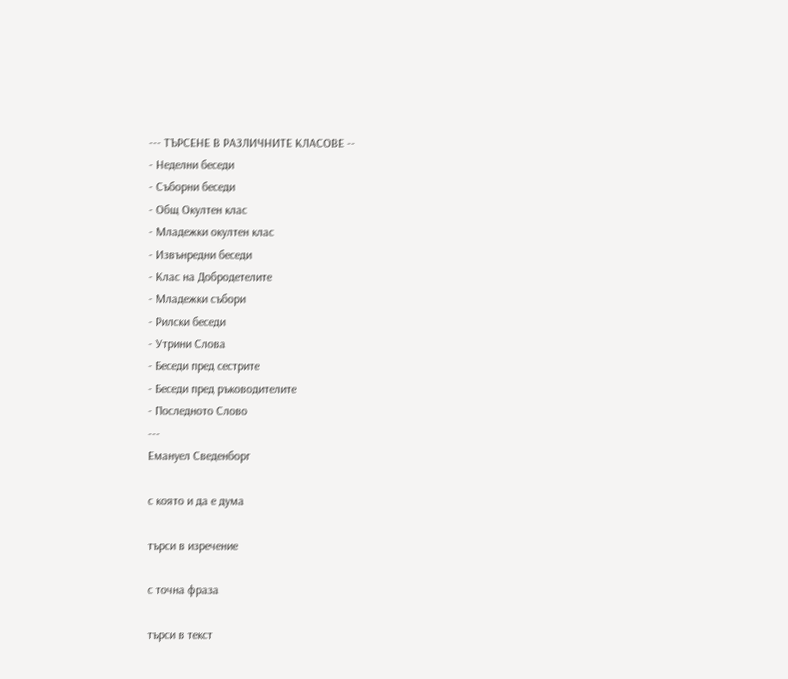--- ТЪРСЕНЕ В РАЗЛИЧНИТЕ КЛАСОВЕ --
- Неделни беседи
- Съборни беседи
- Общ Окултен клас
- Младежки окултен клас
- Извънредни беседи
- Клас на Добродетелите
- Младежки събори
- Рилски беседи
- Утрини Слова
- Беседи пред сестрите
- Беседи пред ръководителите
- Последното Слово
---
Емануел Сведенборг

с която и да е дума

търси в изречение

с точна фраза

търси в текст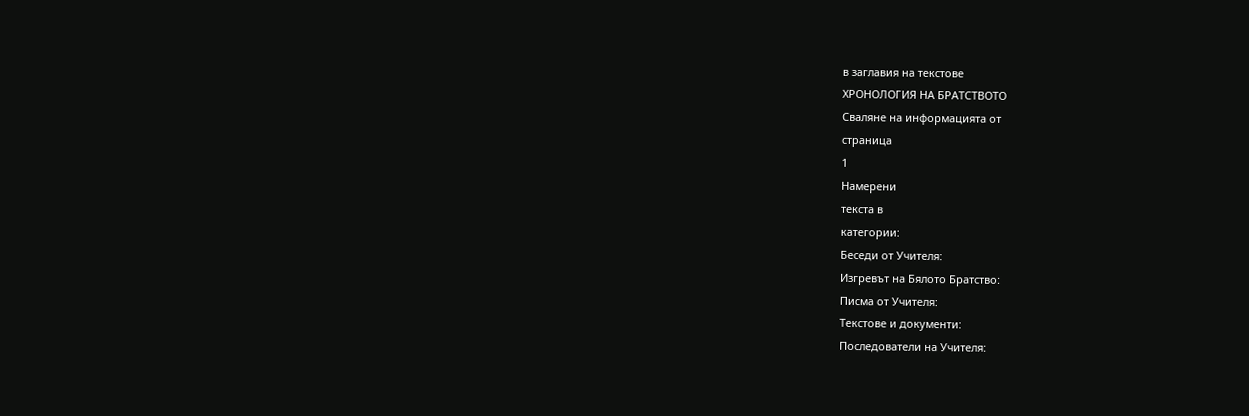в заглавия на текстове
ХРОНОЛОГИЯ НА БРАТСТВОТО
Сваляне на информацията от
страница
1
Намерени
текста в
категории:
Беседи от Учителя:
Изгревът на Бялото Братство:
Писма от Учителя:
Текстове и документи:
Последователи на Учителя: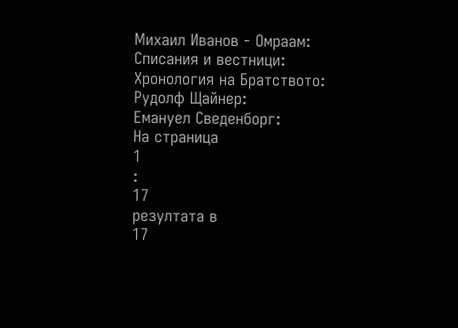Михаил Иванов - Омраам:
Списания и вестници:
Хронология на Братството:
Рудолф Щайнер:
Емануел Сведенборг:
На страница
1
:
17
резултата в
17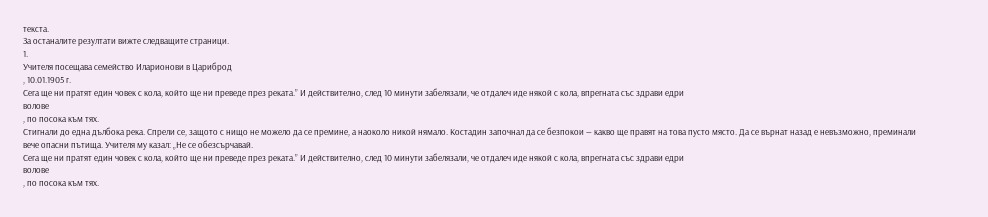текста.
За останалите резултати вижте следващите страници.
1.
Учителя посещава семейство Иларионови в Цариброд
, 10.01.1905 г.
Сега ще ни пратят един човек с кола, който ще ни преведе през реката.” И действително, след 10 минути забелязали, че отдалеч иде някой с кола, впрегната със здрави едри
волове
, по посока към тях.
Стигнали до една дълбока река. Спрели се, защото с нищо не можело да се премине, а наоколо никой нямало. Костадин започнал да се безпокои — какво ще правят на това пусто място. Да се върнат назад е невъзможно, преминали вече опасни пътища. Учителя му казал: „Не се обезсърчавай.
Сега ще ни пратят един човек с кола, който ще ни преведе през реката.” И действително, след 10 минути забелязали, че отдалеч иде някой с кола, впрегната със здрави едри
волове
, по посока към тях.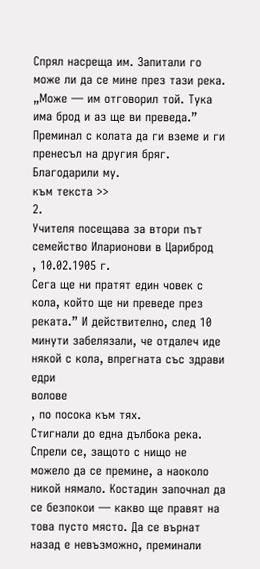Спрял насреща им. Запитали го може ли да се мине през тази река. „Може — им отговорил той. Тука има брод и аз ще ви преведа.” Преминал с колата да ги вземе и ги пренесъл на другия бряг. Благодарили му.
към текста >>
2.
Учителя посещава за втори път семейство Иларионови в Цариброд
, 10.02.1905 г.
Сега ще ни пратят един човек с кола, който ще ни преведе през реката.” И действително, след 10 минути забелязали, че отдалеч иде някой с кола, впрегната със здрави едри
волове
, по посока към тях.
Стигнали до една дълбока река. Спрели се, защото с нищо не можело да се премине, а наоколо никой нямало. Костадин започнал да се безпокои — какво ще правят на това пусто място. Да се върнат назад е невъзможно, преминали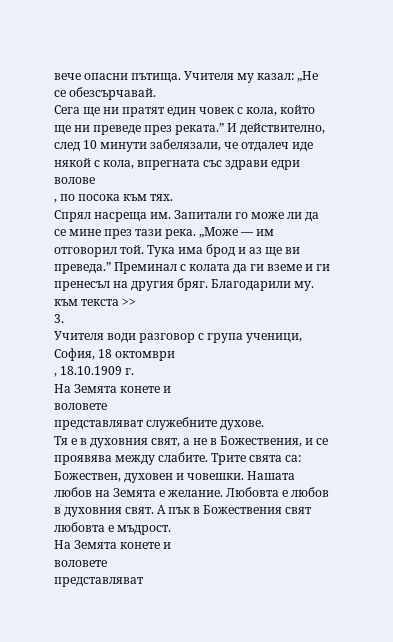вече опасни пътища. Учителя му казал: „Не се обезсърчавай.
Сега ще ни пратят един човек с кола, който ще ни преведе през реката.” И действително, след 10 минути забелязали, че отдалеч иде някой с кола, впрегната със здрави едри
волове
, по посока към тях.
Спрял насреща им. Запитали го може ли да се мине през тази река. „Може — им отговорил той. Тука има брод и аз ще ви преведа.” Преминал с колата да ги вземе и ги пренесъл на другия бряг. Благодарили му.
към текста >>
3.
Учителя води разговор с група ученици, София, 18 октомври
, 18.10.1909 г.
На Земята конете и
воловете
представляват служебните духове.
Тя е в духовния свят, а не в Божествения, и се проявява между слабите. Трите свята са: Божествен, духовен и човешки. Нашата любов на Земята е желание. Любовта е любов в духовния свят. А пък в Божествения свят любовта е мъдрост.
На Земята конете и
воловете
представляват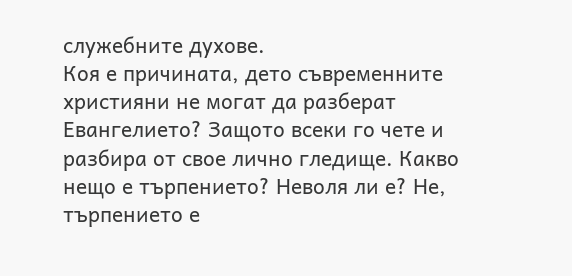служебните духове.
Коя е причината, дето съвременните християни не могат да разберат Евангелието? Защото всеки го чете и разбира от свое лично гледище. Какво нещо е търпението? Неволя ли е? Не, търпението е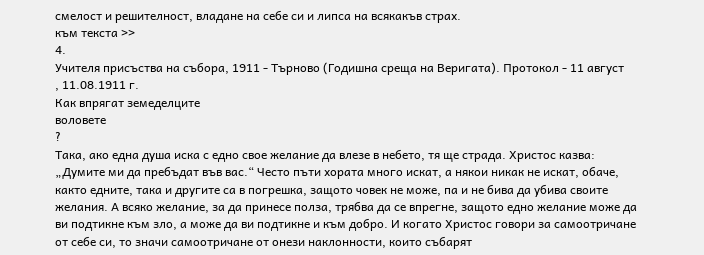смелост и решителност, владане на себе си и липса на всякакъв страх.
към текста >>
4.
Учителя присъства на събора, 1911 - Търново (Годишна среща на Веригата). Протокол - 11 август
, 11.08.1911 г.
Как впрягат земеделците
воловете
?
Така, ако една душа иска с едно свое желание да влезе в небето, тя ще страда. Христос казва: „Думите ми да пребъдат във вас.“ Често пъти хората много искат, а някои никак не искат, обаче, както едните, така и другите са в погрешка, защото човек не може, па и не бива да убива своите желания. А всяко желание, за да принесе полза, трябва да се впрегне, защото едно желание може да ви подтикне към зло, а може да ви подтикне и към добро. И когато Христос говори за самоотричане от себе си, то значи самоотричане от онези наклонности, които събарят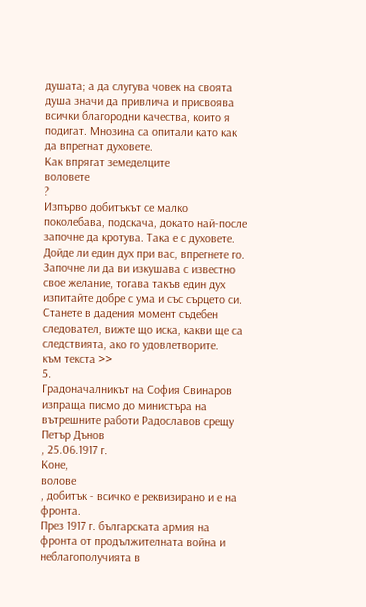душата; а да слугува човек на своята душа значи да привлича и присвоява всички благородни качества, които я подигат. Мнозина са опитали като как да впрегнат духовете.
Как впрягат земеделците
воловете
?
Изпърво добитъкът се малко поколебава, подскача, докато най-после започне да кротува. Така е с духовете. Дойде ли един дух при вас, впрегнете го. Започне ли да ви изкушава с известно свое желание, тогава такъв един дух изпитайте добре с ума и със сърцето си. Станете в дадения момент съдебен следовател, вижте що иска, какви ще са следствията, ако го удовлетворите.
към текста >>
5.
Градоначалникът на София Свинаров изпраща писмо до министъра на вътрешните работи Радославов срещу Петър Дънов
, 25.06.1917 г.
Коне,
волове
, добитък - всичко е реквизирано и е на фронта.
През 1917 г. българската армия на фронта от продължителната война и неблагополучията в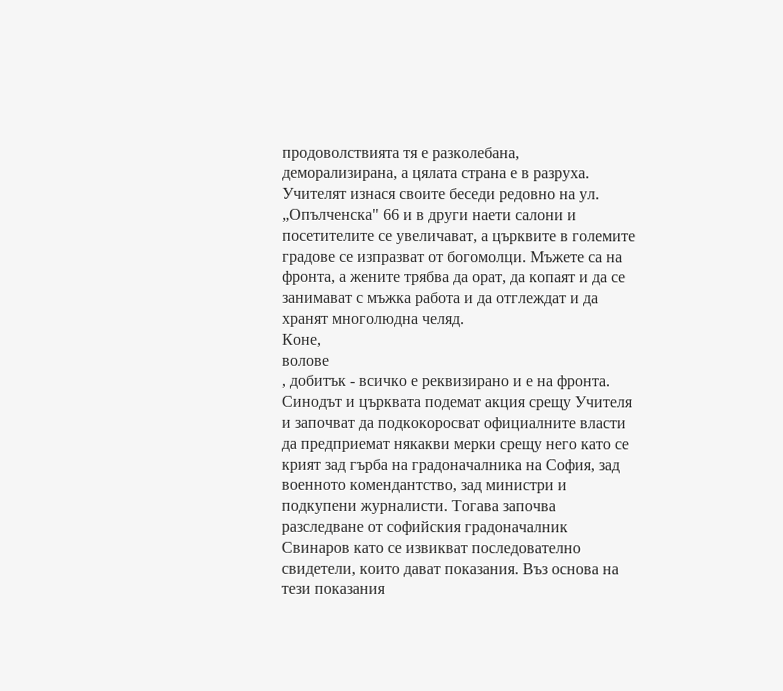продоволствията тя е разколебана, деморализирана, а цялата страна е в разруха. Учителят изнася своите беседи редовно на ул. „Опълченска" 66 и в други наети салони и посетителите се увеличават, а църквите в големите градове се изпразват от богомолци. Мъжете са на фронта, а жените трябва да орат, да копаят и да се занимават с мъжка работа и да отглеждат и да хранят многолюдна челяд.
Коне,
волове
, добитък - всичко е реквизирано и е на фронта.
Синодът и църквата подемат акция срещу Учителя и започват да подкокоросват официалните власти да предприемат някакви мерки срещу него като се крият зад гърба на градоначалника на София, зад военното комендантство, зад министри и подкупени журналисти. Тогава започва разследване от софийския градоначалник Свинаров като се извикват последователно свидетели, които дават показания. Въз основа на тези показания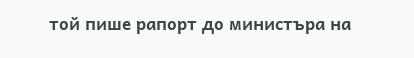той пише рапорт до министъра на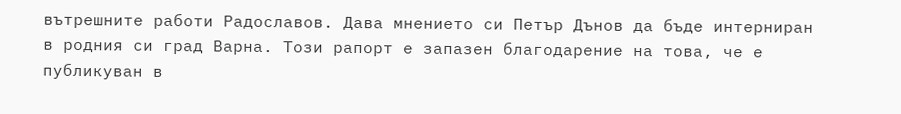вътрешните работи Радославов. Дава мнението си Петър Дънов да бъде интерниран в родния си град Варна. Този рапорт е запазен благодарение на това, че е публикуван в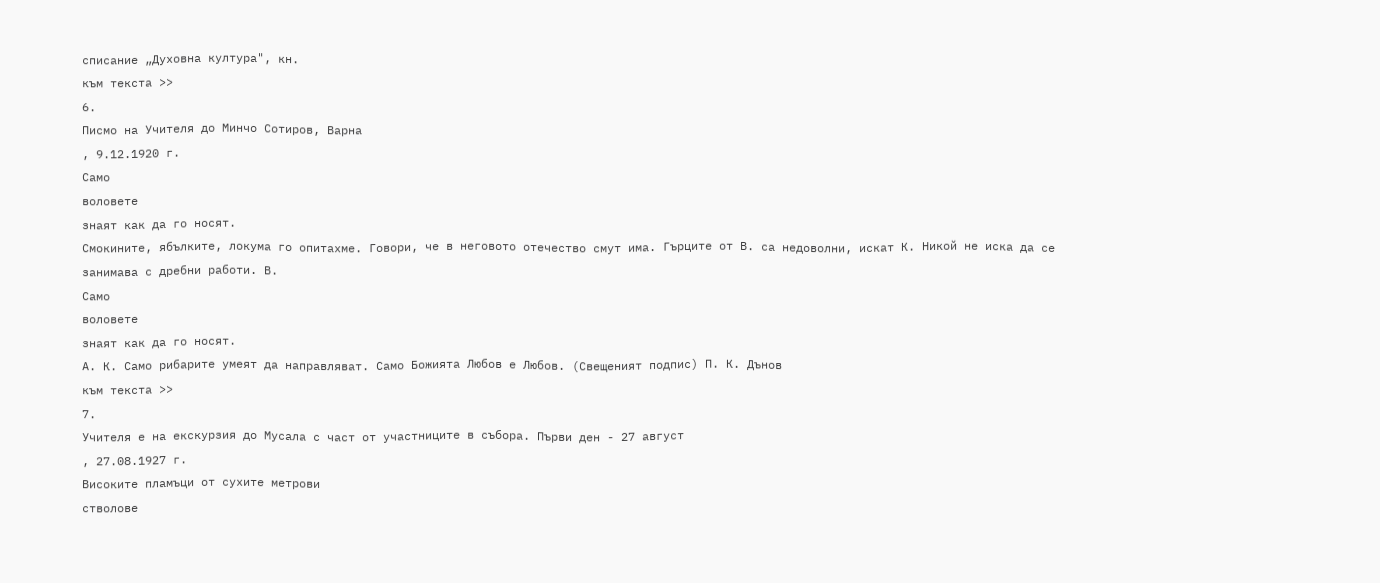списание „Духовна култура", кн.
към текста >>
6.
Писмо на Учителя до Минчо Сотиров, Варна
, 9.12.1920 г.
Само
воловете
знаят как да го носят.
Смокините, ябълките, локума го опитахме. Говори, че в неговото отечество смут има. Гърците от В. са недоволни, искат К. Никой не иска да се занимава с дребни работи. В.
Само
воловете
знаят как да го носят.
А. К. Само рибарите умеят да направляват. Само Божията Любов е Любов. (Свещеният подпис) П. К. Дънов
към текста >>
7.
Учителя е на екскурзия до Мусала с част от участниците в събора. Първи ден - 27 август
, 27.08.1927 г.
Високите пламъци от сухите метрови
стволове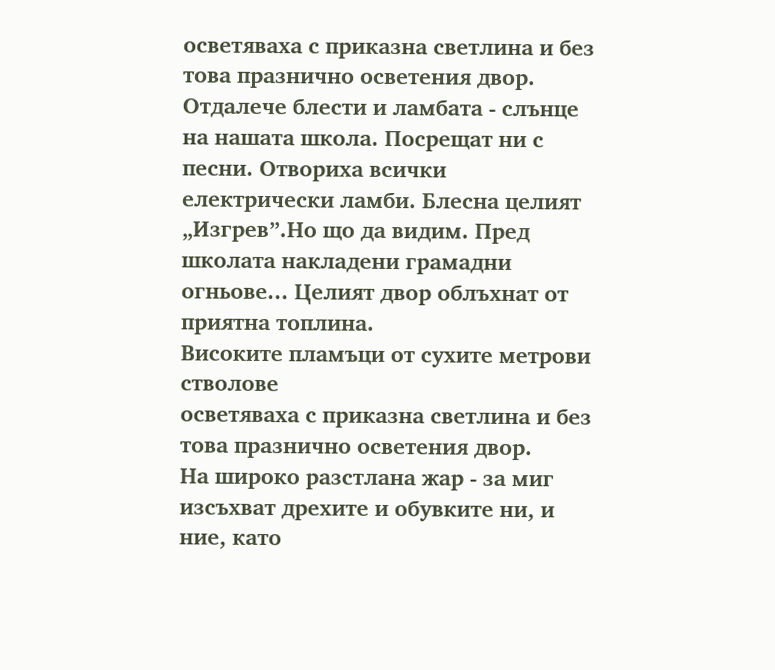осветяваха с приказна светлина и без това празнично осветения двор.
Отдалече блести и ламбата - слънце на нашата школа. Посрещат ни с песни. Отвориха всички електрически ламби. Блесна целият „Изгрев”.Но що да видим. Пред школата накладени грамадни огньове... Целият двор облъхнат от приятна топлина.
Високите пламъци от сухите метрови
стволове
осветяваха с приказна светлина и без това празнично осветения двор.
На широко разстлана жар - за миг изсъхват дрехите и обувките ни, и ние, като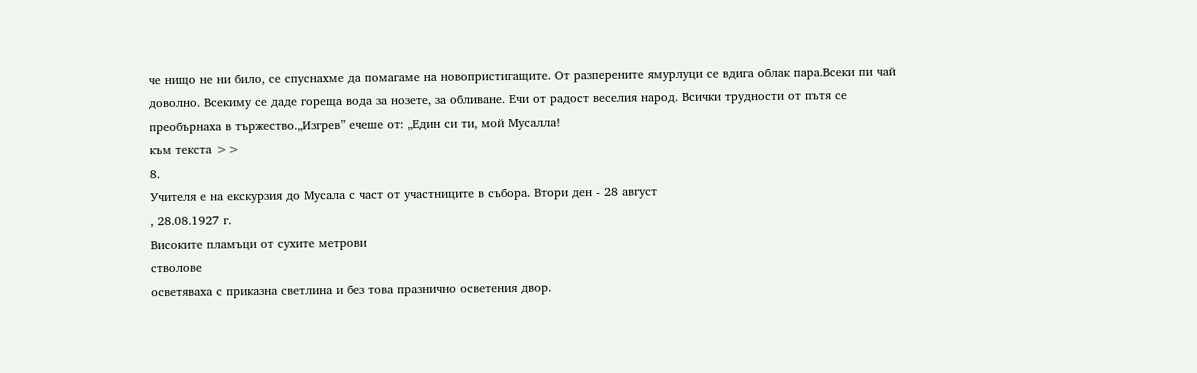че нищо не ни било, се спуснахме да помагаме на новопристигащите. От разперените ямурлуци се вдига облак пара.Всеки пи чай доволно. Всекиму се даде гореща вода за нозете, за обливане. Ечи от радост веселия народ. Всички трудности от пътя се преобърнаха в тържество.„Изгрев” ечеше от: „Един си ти, мой Мусалла!
към текста >>
8.
Учителя е на екскурзия до Мусала с част от участниците в събора. Втори ден - 28 август
, 28.08.1927 г.
Високите пламъци от сухите метрови
стволове
осветяваха с приказна светлина и без това празнично осветения двор.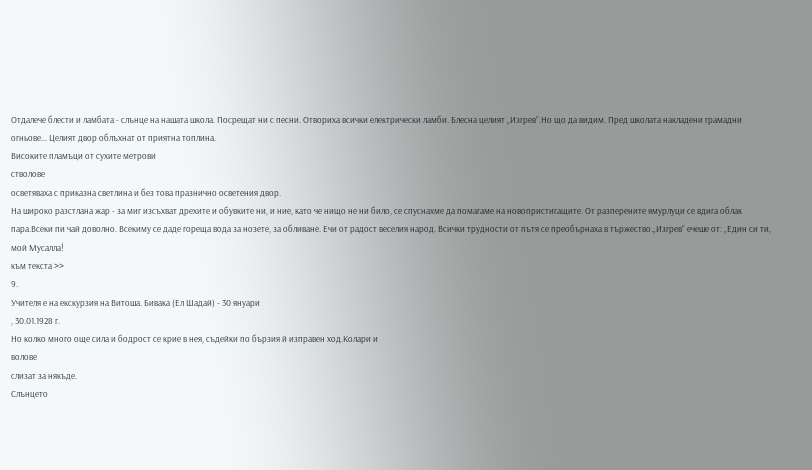Отдалече блести и ламбата - слънце на нашата школа. Посрещат ни с песни. Отвориха всички електрически ламби. Блесна целият „Изгрев”.Но що да видим. Пред школата накладени грамадни огньове... Целият двор облъхнат от приятна топлина.
Високите пламъци от сухите метрови
стволове
осветяваха с приказна светлина и без това празнично осветения двор.
На широко разстлана жар - за миг изсъхват дрехите и обувките ни, и ние, като че нищо не ни било, се спуснахме да помагаме на новопристигащите. От разперените ямурлуци се вдига облак пара.Всеки пи чай доволно. Всекиму се даде гореща вода за нозете, за обливане. Ечи от радост веселия народ. Всички трудности от пътя се преобърнаха в тържество.„Изгрев” ечеше от: „Един си ти, мой Мусалла!
към текста >>
9.
Учителя е на екскурзия на Витоша. Бивака (Ел Шадай) - 30 януари
, 30.01.1928 г.
Но колко много още сила и бодрост се крие в нея, съдейки по бързия й изправен ход.Колари и
волове
слизат за някъде.
Слънцето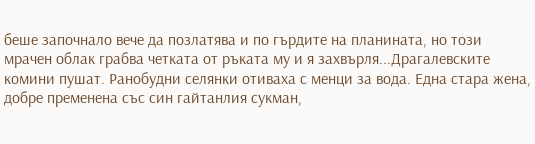беше започнало вече да позлатява и по гърдите на планината, но този мрачен облак грабва четката от ръката му и я захвърля...Драгалевските комини пушат. Ранобудни селянки отиваха с менци за вода. Една стара жена, добре пременена със син гайтанлия сукман,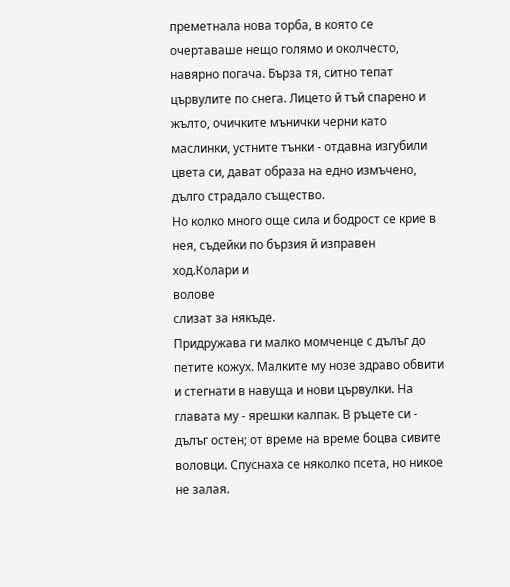преметнала нова торба, в която се очертаваше нещо голямо и околчесто, навярно погача. Бърза тя, ситно тепат цървулите по снега. Лицето й тъй спарено и жълто, очичките мънички черни като маслинки, устните тънки - отдавна изгубили цвета си, дават образа на едно измъчено, дълго страдало същество.
Но колко много още сила и бодрост се крие в нея, съдейки по бързия й изправен ход.Колари и
волове
слизат за някъде.
Придружава ги малко момченце с дълъг до петите кожух. Малките му нозе здраво обвити и стегнати в навуща и нови цървулки. На главата му - ярешки калпак. В ръцете си - дълъг остен; от време на време боцва сивите воловци. Спуснаха се няколко псета, но никое не залая.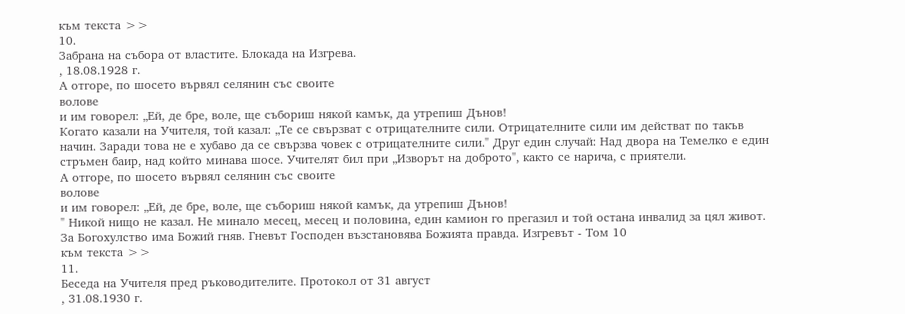към текста >>
10.
Забрана на събора от властите. Блокада на Изгрева.
, 18.08.1928 г.
А отгоре, по шосето вървял селянин със своите
волове
и им говорел: „Ей, де бре, воле, ще събориш някой камък, да утрепиш Дънов!
Когато казали на Учителя, той казал: „Те се свързват с отрицателните сили. Отрицателните сили им действат по такъв начин. Заради това не е хубаво да се свързва човек с отрицателните сили." Друг един случай: Над двора на Темелко е един стръмен баир, над който минава шосе. Учителят бил при „Изворът на доброто", както се нарича, с приятели.
А отгоре, по шосето вървял селянин със своите
волове
и им говорел: „Ей, де бре, воле, ще събориш някой камък, да утрепиш Дънов!
" Никой нищо не казал. Не минало месец, месец и половина, един камион го прегазил и той остана инвалид за цял живот. За Богохулство има Божий гняв. Гневът Господен възстановява Божията правда. Изгревът - Том 10
към текста >>
11.
Беседа на Учителя пред ръководителите. Протокол от 31 август
, 31.08.1930 г.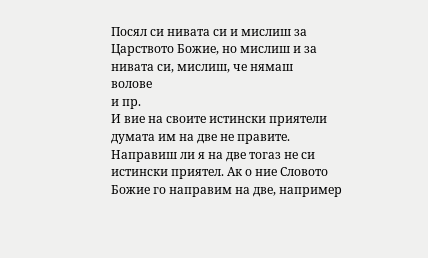Посял си нивата си и мислиш за Царството Божие, но мислиш и за нивата си, мислиш, че нямаш
волове
и пр.
И вие на своите истински приятели думата им на две не правите. Направиш ли я на две тогаз не си истински приятел. Ак о ние Словото Божие го направим на две, например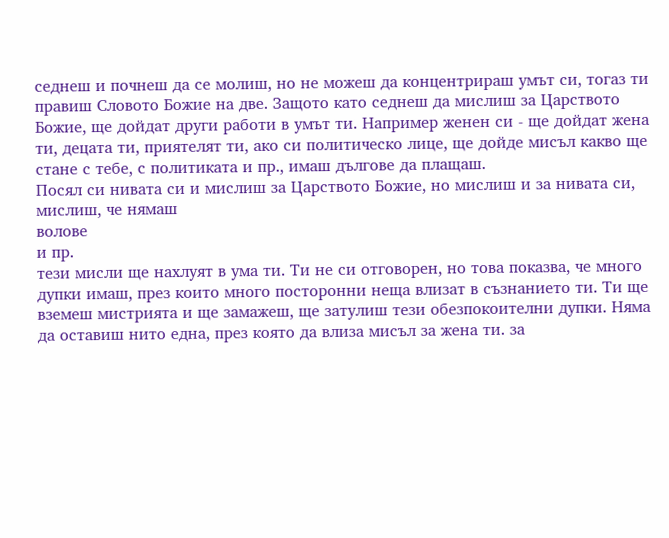седнеш и почнеш да се молиш, но не можеш да концентрираш умът си, тогаз ти правиш Словото Божие на две. Защото като седнеш да мислиш за Царството Божие, ще дойдат други работи в умът ти. Например женен си - ще дойдат жена ти, децата ти, приятелят ти, ако си политическо лице, ще дойде мисъл какво ще стане с тебе, с политиката и пр., имаш дългове да плащаш.
Посял си нивата си и мислиш за Царството Божие, но мислиш и за нивата си, мислиш, че нямаш
волове
и пр.
тези мисли ще нахлуят в ума ти. Ти не си отговорен, но това показва, че много дупки имаш, през които много посторонни неща влизат в съзнанието ти. Ти ще вземеш мистрията и ще замажеш, ще затулиш тези обезпокоителни дупки. Няма да оставиш нито една, през която да влиза мисъл за жена ти. за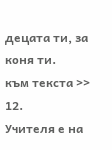децата ти, за коня ти.
към текста >>
12.
Учителя е на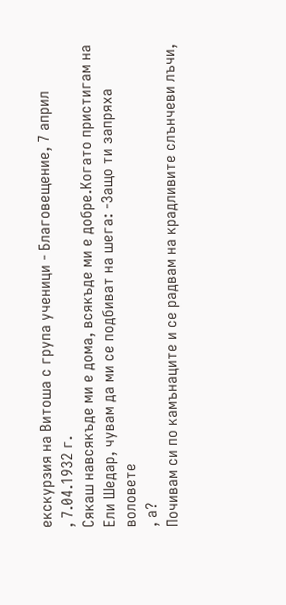екскурзия на Витоша с група ученици - Благовещение, 7 април
, 7.04.1932 г.
Сякаш навсякъде ми е дома, всякъде ми е добре.Когато пристигам на Ели Шедар, чувам да ми се подбиват на шега: -Защо ти запряха
воловете
, а?
Почивам си по камънаците и се радвам на крадливите слънчеви лъчи,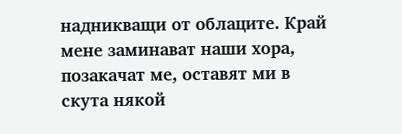надникващи от облаците. Край мене заминават наши хора, позакачат ме, оставят ми в скута някой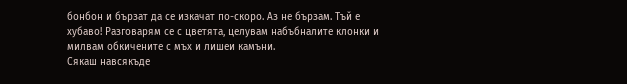бонбон и бързат да се изкачат по-скоро. Аз не бързам. Тъй е хубаво! Разговарям се с цветята, целувам набъбналите клонки и милвам обкичените с мъх и лишеи камъни.
Сякаш навсякъде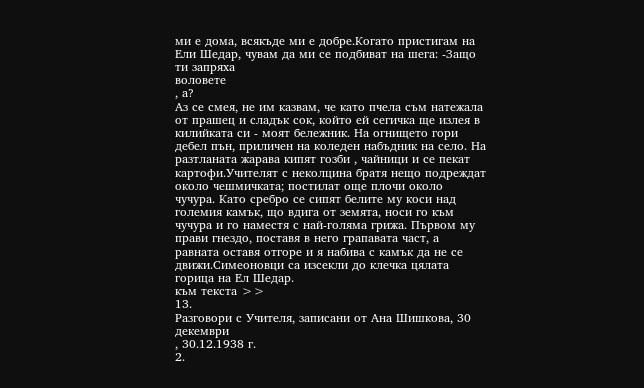ми е дома, всякъде ми е добре.Когато пристигам на Ели Шедар, чувам да ми се подбиват на шега: -Защо ти запряха
воловете
, а?
Аз се смея, не им казвам, че като пчела съм натежала от прашец и сладък сок, който ей сегичка ще излея в килийката си - моят бележник. На огнището гори дебел пън, приличен на коледен набъдник на село. На разтланата жарава кипят гозби , чайници и се пекат картофи.Учителят с неколцина братя нещо подреждат около чешмичката; постилат още плочи около чучура. Като сребро се сипят белите му коси над големия камък, що вдига от земята, носи го към чучура и го наместя с най-голяма грижа. Първом му прави гнездо, поставя в него грапавата част, а равната оставя отгоре и я набива с камък да не се движи.Симеоновци са изсекли до клечка цялата горица на Ел Шедар.
към текста >>
13.
Разговори с Учителя, записани от Ана Шишкова, 30 декември
, 30.12.1938 г.
2.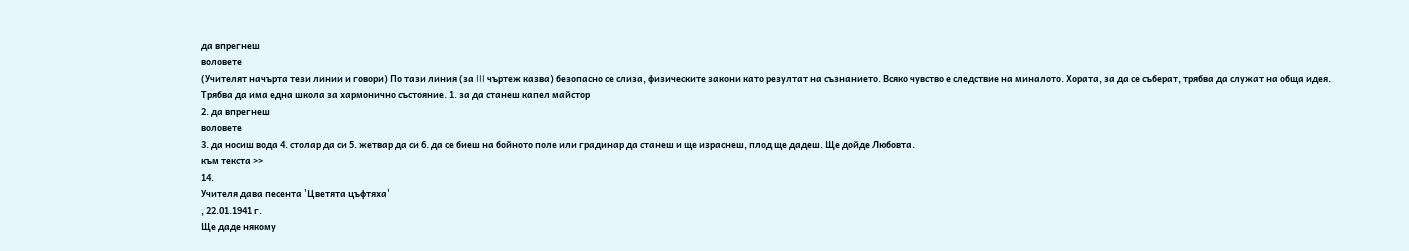да впрегнеш
воловете
(Учителят начърта тези линии и говори) По тази линия (за III чъртеж казва) безопасно се слиза, физическите закони като резултат на съзнанието. Всяко чувство е следствие на миналото. Хората, за да се съберат, трябва да служат на обща идея. Трябва да има една школа за хармонично състояние. 1. за да станеш капел майстор
2. да впрегнеш
воловете
3. да носиш вода 4. столар да си 5. жетвар да си 6. да се биеш на бойното поле или градинар да станеш и ще израснеш, плод ще дадеш. Ще дойде Любовта.
към текста >>
14.
Учителя дава песента 'Цветята цъфтяха'
, 22.01.1941 г.
Ще даде някому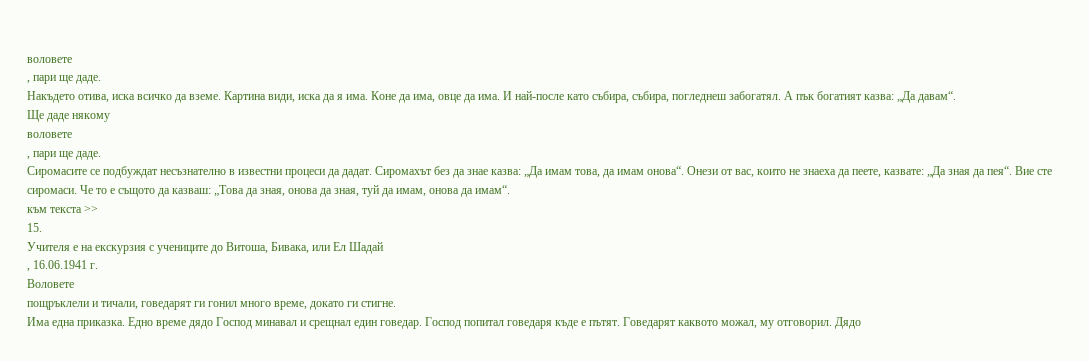воловете
, пари ще даде.
Накъдето отива, иска всичко да вземе. Картина види, иска да я има. Коне да има, овце да има. И най-после като събира, събира, погледнеш забогатял. А пък богатият казва: „Да давам“.
Ще даде някому
воловете
, пари ще даде.
Сиромасите се подбуждат несъзнателно в известни процеси да дадат. Сиромахът без да знае казва: „Да имам това, да имам онова“. Онези от вас, които не знаеха да пеете, казвате: „Да зная да пея“. Вие сте сиромаси. Че то е същото да казваш: „Това да зная, онова да зная, туй да имам, онова да имам“.
към текста >>
15.
Учителя е на екскурзия с учениците до Витоша, Бивака, или Ел Шадай
, 16.06.1941 г.
Воловете
пощръклели и тичали, говедарят ги гонил много време, докато ги стигне.
Има една приказка. Едно време дядо Господ минавал и срещнал един говедар. Господ попитал говедаря къде е пътят. Говедарят каквото можал, му отговорил. Дядо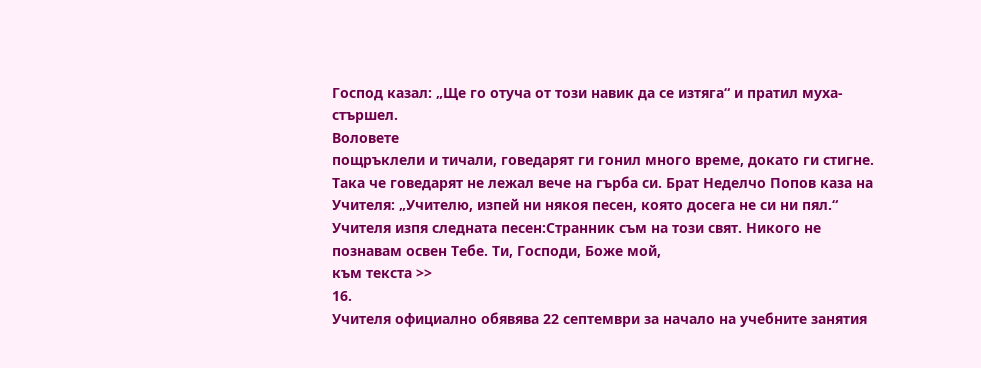Господ казал: „Ще го отуча от този навик да се изтяга“ и пратил муха-стършел.
Воловете
пощръклели и тичали, говедарят ги гонил много време, докато ги стигне.
Така че говедарят не лежал вече на гърба си. Брат Неделчо Попов каза на Учителя: „Учителю, изпей ни някоя песен, която досега не си ни пял.“ Учителя изпя следната песен:Странник съм на този свят. Никого не познавам освен Тебе. Ти, Господи, Боже мой,
към текста >>
16.
Учителя официално обявява 22 септември за начало на учебните занятия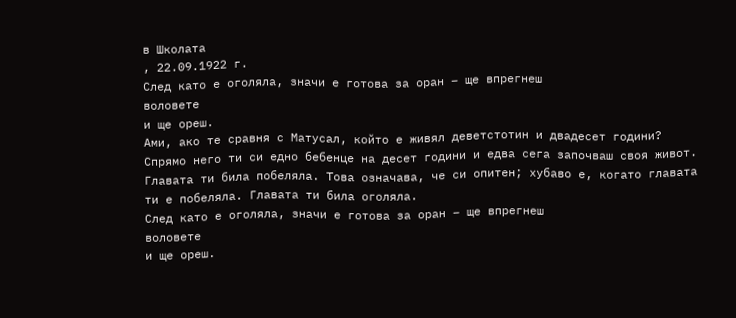в Школата
, 22.09.1922 г.
След като е оголяла, значи е готова за оран – ще впрегнеш
воловете
и ще ореш.
Ами, ако те сравня с Матусал, който е живял деветстотин и двадесет години? Спрямо него ти си едно бебенце на десет години и едва сега започваш своя живот. Главата ти била побеляла. Това означава, че си опитен; хубаво е, когато главата ти е побеляла. Главата ти била оголяла.
След като е оголяла, значи е готова за оран – ще впрегнеш
воловете
и ще ореш.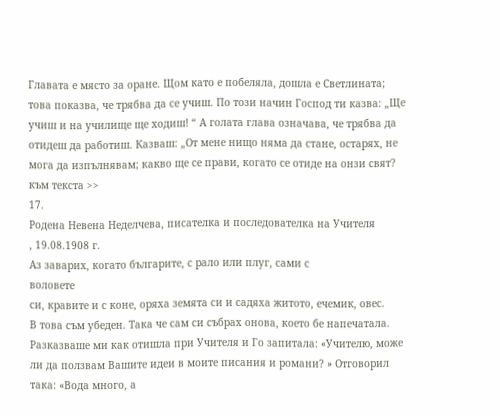Главата е място за оране. Щом като е побеляла, дошла е Светлината; това показва, че трябва да се учиш. По този начин Господ ти казва: „Ще учиш и на училище ще ходиш! “ А голата глава означава, че трябва да отидеш да работиш. Казваш: „От мене нищо няма да стане, остарях, не мога да изпълнявам; какво ще се прави, когато се отиде на онзи свят?
към текста >>
17.
Родена Невена Неделчева, писателка и последователка на Учителя
, 19.08.1908 г.
Аз заварих, когато българите, с рало или плуг, сами с
воловете
си, кравите и с коне, оряха земята си и садяха житото, ечемик, овес.
В това съм убеден. Така че сам си събрах онова, което бе напечатала. Разказваше ми как отишла при Учителя и Го запитала: «Учителю, може ли да ползвам Вашите идеи в моите писания и романи? » Отговорил така: «Вода много, а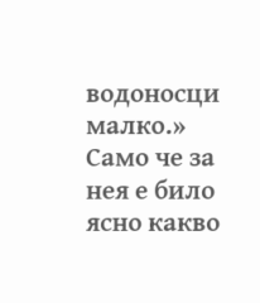водоносци малко.» Само че за нея е било ясно какво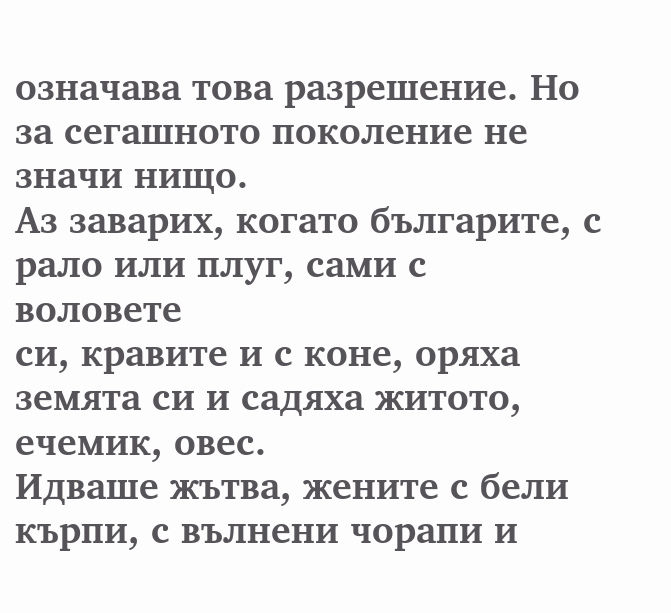означава това разрешение. Но за сегашното поколение не значи нищо.
Аз заварих, когато българите, с рало или плуг, сами с
воловете
си, кравите и с коне, оряха земята си и садяха житото, ечемик, овес.
Идваше жътва, жените с бели кърпи, с вълнени чорапи и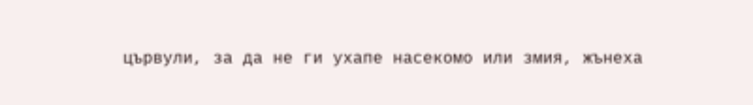цървули, за да не ги ухапе насекомо или змия, жънеха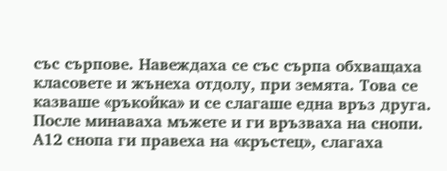със сърпове. Навеждаха се със сърпа обхващаха класовете и жънеха отдолу, при земята. Това се казваше «ръкойка» и се слагаше една връз друга. После минаваха мъжете и ги връзваха на снопи. А12 снопа ги правеха на «кръстец», слагаха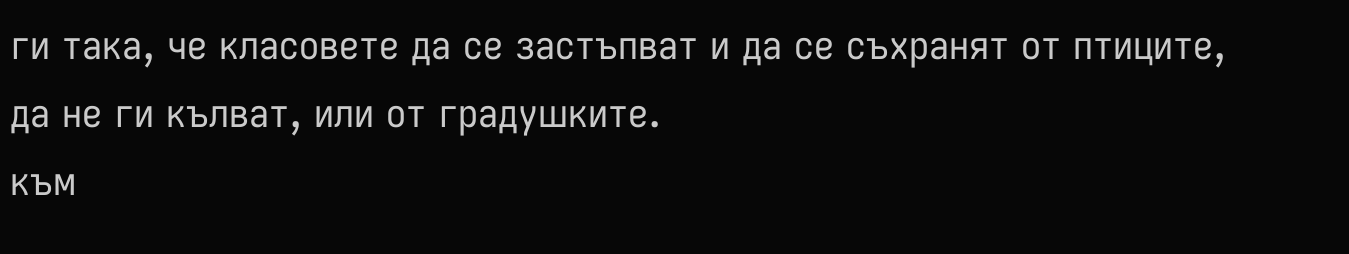ги така, че класовете да се застъпват и да се съхранят от птиците, да не ги кълват, или от градушките.
към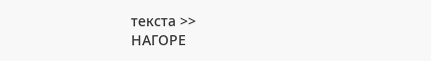текста >>
НАГОРЕ